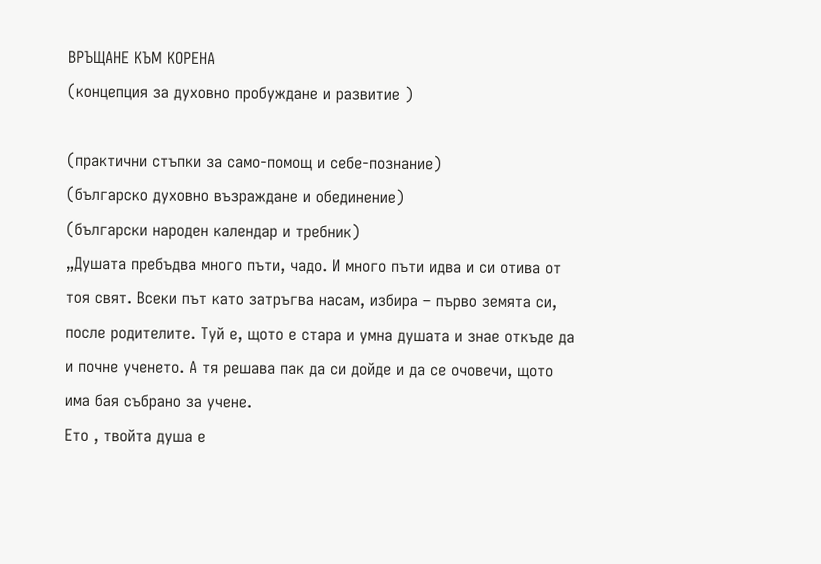ВРЪЩАНЕ КЪМ КОРЕНА
(концепция за духовно пробуждане и развитие )

(практични стъпки за само-помощ и себе-познание)
(българско духовно възраждане и обединение)
(български народен календар и требник)
„Душата пребъдва много пъти, чадо. И много пъти идва и си отива от тоя свят. Всеки път като затръгва насам, избира – първо земята си, после родителите. Туй е, щото е стара и умна душата и знае откъде да и почне ученето. А тя решава пак да си дойде и да се очовечи, щото има бая събрано за учене.
Ето , твойта душа е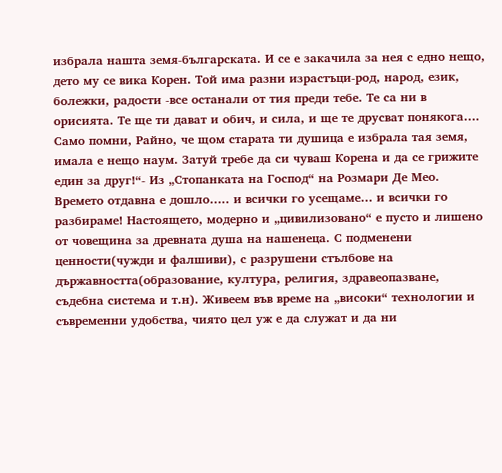избрала нашта земя-българската. И се е закачила за нея с едно нещо, дето му се вика Корен. Той има разни израстъци-род, народ, език, болежки, радости -все останали от тия преди тебе. Те са ни в орисията. Те ще ти дават и обич, и сила, и ще те друсват понякога…. Само помни, Райно, че щом старата ти душица е избрала тая земя, имала е нещо наум. Затуй требе да си чуваш Корена и да се грижите един за друг!“- Из „Стопанката на Господ“ на Розмари Де Мео.
Времето отдавна е дошло….. и всички го усещаме… и всички го разбираме! Настоящето, модерно и „цивилизовано“ е пусто и лишено от човещина за древната душа на нашенеца. С подменени ценности(чужди и фалшиви), с разрушени стълбове на държавността(образование, култура, религия, здравеопазване, съдебна система и т.н). Живеем във време на „високи“ технологии и съвременни удобства, чиято цел уж е да служат и да ни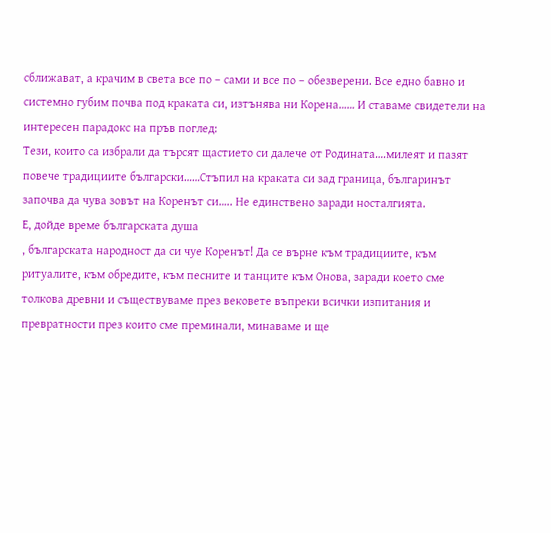сближават, а крачим в света все по – сами и все по – обезверени. Все едно бавно и системно губим почва под краката си, изтънява ни Корена…… И ставаме свидетели на интересен парадокс на пръв поглед:
Тези, които са избрали да търсят щастието си далече от Родината….милеят и пазят повече традициите български……Стъпил на краката си зад граница, българинът започва да чува зовът на Коренът си….. Не единствено заради носталгията.
Е, дойде време българската душа
, българската народност да си чуе Коренът! Да се върне към традициите, към ритуалите, към обредите, към песните и танците към Онова, заради което сме толкова древни и съществуваме през вековете въпреки всички изпитания и превратности през които сме преминали, минаваме и ще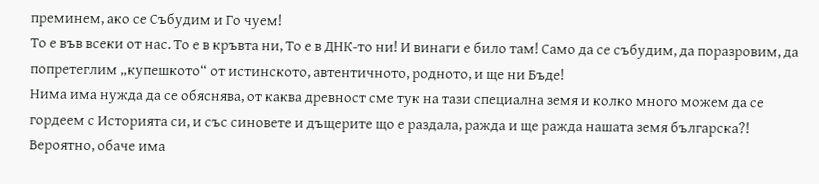преминем, ако се Събудим и Го чуем!
То е във всеки от нас. То е в кръвта ни, То е в ДНК-то ни! И винаги е било там! Само да се събудим, да поразровим, да попретеглим „купешкото“ от истинското, автентичното, родното, и ще ни Бъде!
Нима има нужда да се обяснява, от каква древност сме тук на тази специална земя и колко много можем да се гордеем с Историята си, и със синовете и дъщерите що е раздала, ражда и ще ражда нашата земя българска?! Вероятно, обаче има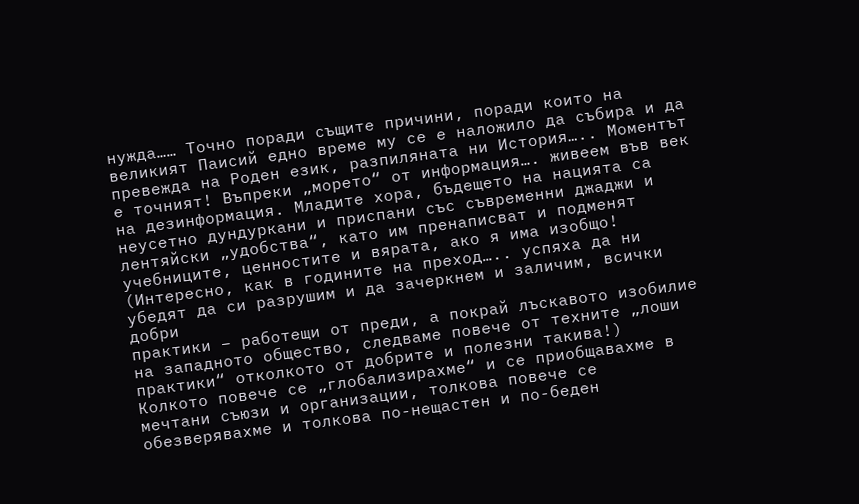нужда…… Точно поради същите причини, поради които на великият Паисий едно време му се е наложило да събира и да превежда на Роден език, разпиляната ни История….. Моментът е точният! Въпреки „морето“ от информация…. живеем във век на дезинформация. Младите хора, бъдещето на нацията са неусетно дундуркани и приспани със съвременни джаджи и лентяйски „удобства“, като им пренаписват и подменят учебниците, ценностите и вярата, ако я има изобщо! (Интересно, как в годините на преход….. успяха да ни убедят да си разрушим и да зачеркнем и заличим, всички добри
практики – работещи от преди, а покрай лъскавото изобилие на западното общество, следваме повече от техните „лоши практики“ отколкото от добрите и полезни такива!)
Колкото повече се „глобализирахме“ и се приобщавахме в мечтани съюзи и организации, толкова повече се обезверявахме и толкова по-нещастен и по-беден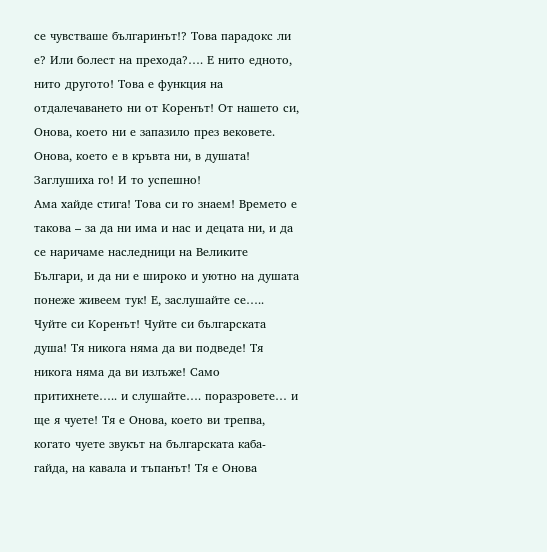се чувстваше българинът!? Това парадокс ли е? Или болест на прехода?…. Е нито едното, нито другото! Това е функция на отдалечаването ни от Коренът! От нашето си, Онова, което ни е запазило през вековете. Онова, което е в кръвта ни, в душата! Заглушиха го! И то успешно!
Ама хайде стига! Това си го знаем! Времето е такова – за да ни има и нас и децата ни, и да се наричаме наследници на Великите Българи, и да ни е широко и уютно на душата понеже живеем тук! Е, заслушайте се….. Чуйте си Коренът! Чуйте си българската душа! Тя никога няма да ви подведе! Тя никога няма да ви излъже! Само притихнете….. и слушайте…. поразровете… и ще я чуете! Тя е Онова, което ви трепва, когато чуете звукът на българската каба-гайда, на кавала и тъпанът! Тя е Онова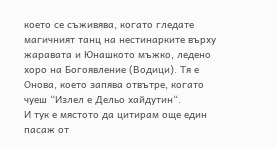което се съживява, когато гледате магичният танц на нестинарките върху жаравата и Юнашкото мъжко, ледено хоро на Богоявление (Водици). Тя е Онова, което запява отвътре, когато чуеш “Излел е Дельо хайдутин“.
И тук е мястото да цитирам още един пасаж от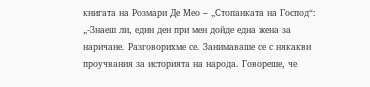книгата на Розмари Де Мео – „Стопанката на Господ“:
„-Знаеш ли, един ден при мен дойде една жена за наричане. Разговорихме се. Занимаваше се с някакви проучвания за историята на народа. Говореше, че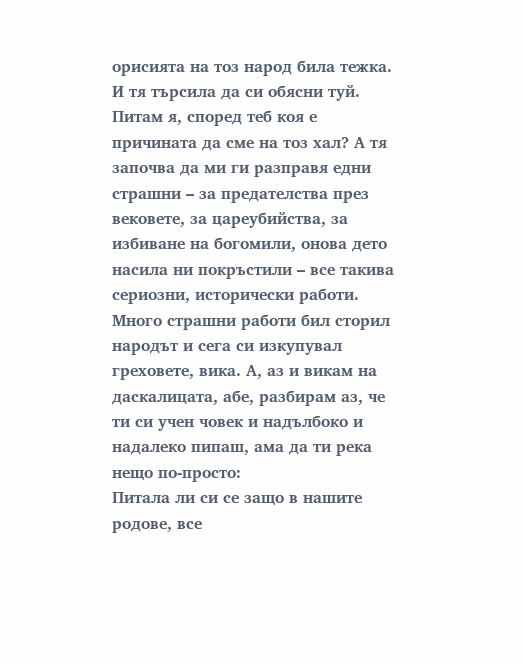орисията на тоз народ била тежка. И тя търсила да си обясни туй. Питам я, според теб коя е причината да сме на тоз хал? А тя започва да ми ги разправя едни страшни – за предателства през вековете, за цареубийства, за избиване на богомили, онова дето насила ни покръстили – все такива сериозни, исторически работи. Много страшни работи бил сторил народът и сега си изкупувал греховете, вика. А, аз и викам на даскалицата, абе, разбирам аз, че ти си учен човек и надълбоко и надалеко пипаш, ама да ти река нещо по-просто:
Питала ли си се защо в нашите родове, все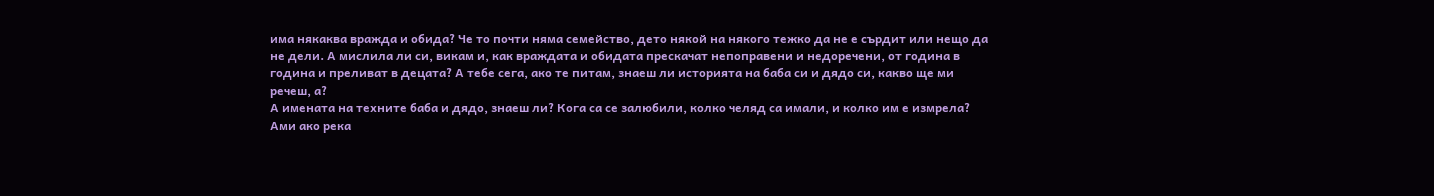има някаква вражда и обида? Че то почти няма семейство, дето някой на някого тежко да не е сърдит или нещо да не дели. А мислила ли си, викам и, как враждата и обидата прескачат непоправени и недоречени, от година в година и преливат в децата? А тебе сега, ако те питам, знаеш ли историята на баба си и дядо си, какво ще ми речеш, а?
А имената на техните баба и дядо, знаеш ли? Кога са се залюбили, колко челяд са имали, и колко им е измрела? Ами ако река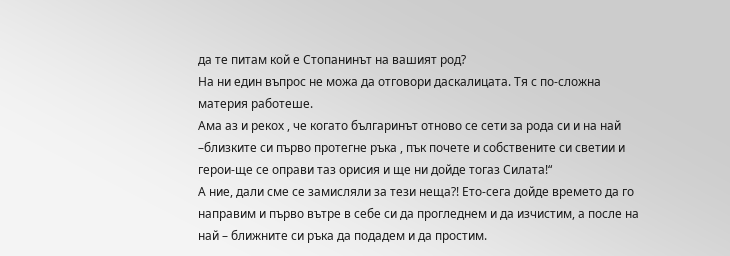да те питам кой е Стопанинът на вашият род?
На ни един въпрос не можа да отговори даскалицата. Тя с по-сложна материя работеше.
Ама аз и рекох , че когато българинът отново се сети за рода си и на най –близките си първо протегне ръка , пък почете и собствените си светии и герои-ще се оправи таз орисия и ще ни дойде тогаз Силата!“
А ние, дали сме се замисляли за тези неща?! Ето-сега дойде времето да го направим и първо вътре в себе си да прогледнем и да изчистим, а после на най – ближните си ръка да подадем и да простим.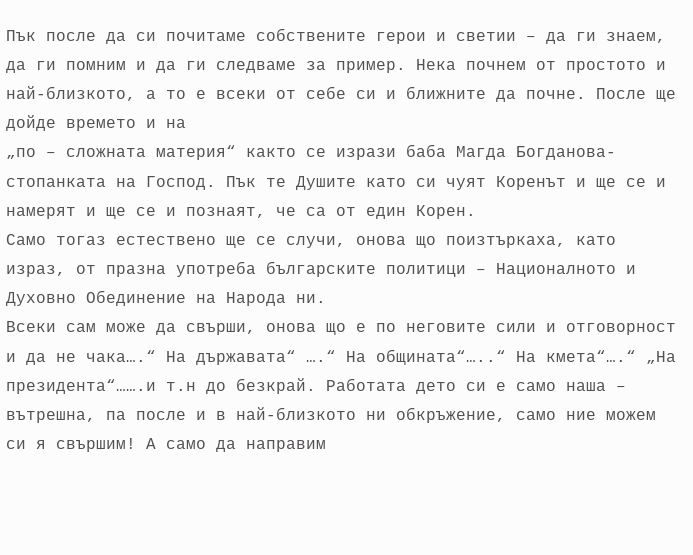Пък после да си почитаме собствените герои и светии – да ги знаем, да ги помним и да ги следваме за пример. Нека почнем от простото и най-близкото, а то е всеки от себе си и ближните да почне. После ще дойде времето и на
„по – сложната материя“ както се изрази баба Магда Богданова-стопанката на Господ. Пък те Душите като си чуят Коренът и ще се и намерят и ще се и познаят, че са от един Корен.
Само тогаз естествено ще се случи, онова що поизтъркаха, като израз, от празна употреба българските политици – Националното и Духовно Обединение на Народа ни.
Всеки сам може да свърши, онова що е по неговите сили и отговорност и да не чака….“ На държавата“ ….“ На общината“…..“ На кмета“….“ „На президента“…….и т.н до безкрай. Работата дето си е само наша – вътрешна, па после и в най-близкото ни обкръжение, само ние можем си я свършим! А само да направим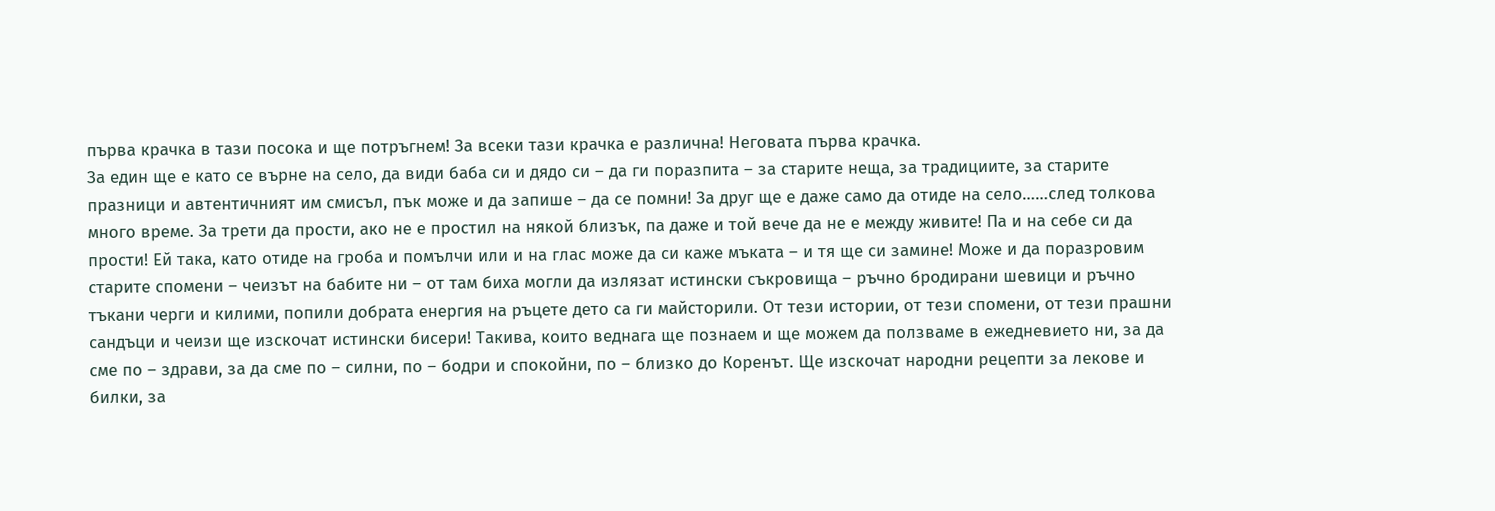първа крачка в тази посока и ще потръгнем! За всеки тази крачка е различна! Неговата първа крачка.
За един ще е като се върне на село, да види баба си и дядо си – да ги поразпита – за старите неща, за традициите, за старите празници и автентичният им смисъл, пък може и да запише – да се помни! За друг ще е даже само да отиде на село……след толкова много време. За трети да прости, ако не е простил на някой близък, па даже и той вече да не е между живите! Па и на себе си да прости! Ей така, като отиде на гроба и помълчи или и на глас може да си каже мъката – и тя ще си замине! Може и да поразровим старите спомени – чеизът на бабите ни – от там биха могли да излязат истински съкровища – ръчно бродирани шевици и ръчно тъкани черги и килими, попили добрата енергия на ръцете дето са ги майсторили. От тези истории, от тези спомени, от тези прашни сандъци и чеизи ще изскочат истински бисери! Такива, които веднага ще познаем и ще можем да ползваме в ежедневието ни, за да сме по – здрави, за да сме по – силни, по – бодри и спокойни, по – близко до Коренът. Ще изскочат народни рецепти за лекове и билки, за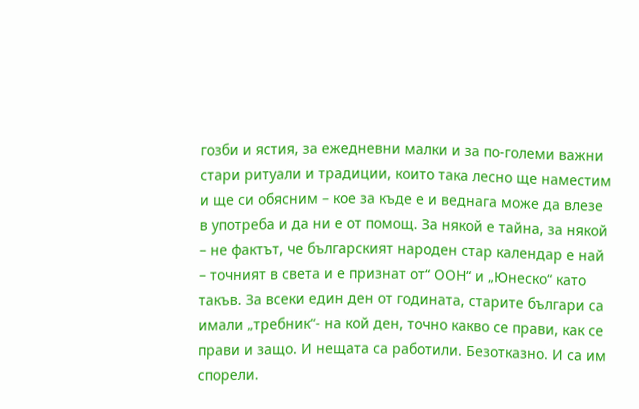гозби и ястия, за ежедневни малки и за по-големи важни стари ритуали и традиции, които така лесно ще наместим и ще си обясним – кое за къде е и веднага може да влезе в употреба и да ни е от помощ. За някой е тайна, за някой – не фактът, че българският народен стар календар е най – точният в света и е признат от“ ООН“ и „Юнеско“ като такъв. За всеки един ден от годината, старите българи са имали „требник“- на кой ден, точно какво се прави, как се прави и защо. И нещата са работили. Безотказно. И са им спорели.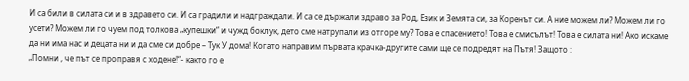И са били в силата си и в здравето си. И са градили и надграждали. И са се държали здраво за Род, Език и Земята си, за Коренът си. А ние можем ли? Можем ли го усети? Можем ли го чуем под толкова „купешки“ и чужд боклук, дето сме натрупали из отгоре му? Това е спасението! Това е смисълът! Това е силата ни! Ако искаме да ни има нас и децата ни и да сме си добре – Тук У дома! Когато направим първата крачка-другите сами ще се подредят на Пътя! Защото :
„Помни , че път се проправя с ходене!“- както го е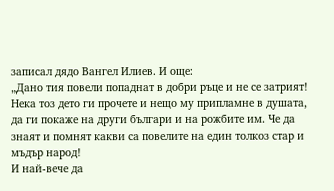записал дядо Вангел Илиев. И още:
„Дано тия повели попаднат в добри ръце и не се затрият! Нека тоз дето ги прочете и нещо му припламне в душата, да ги покаже на други българи и на рожбите им. Че да знаят и помнят какви са повелите на един толкоз стар и мъдър народ!
И най-вече да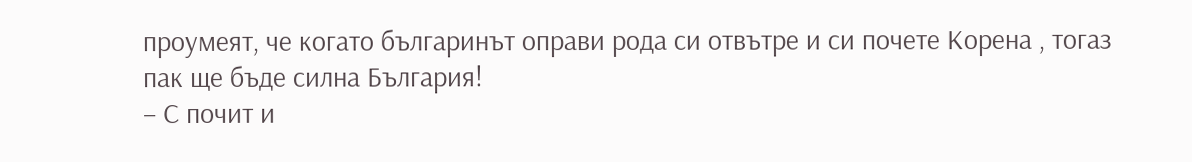проумеят, че когато българинът оправи рода си отвътре и си почете Корена , тогаз пак ще бъде силна България!
– С почит и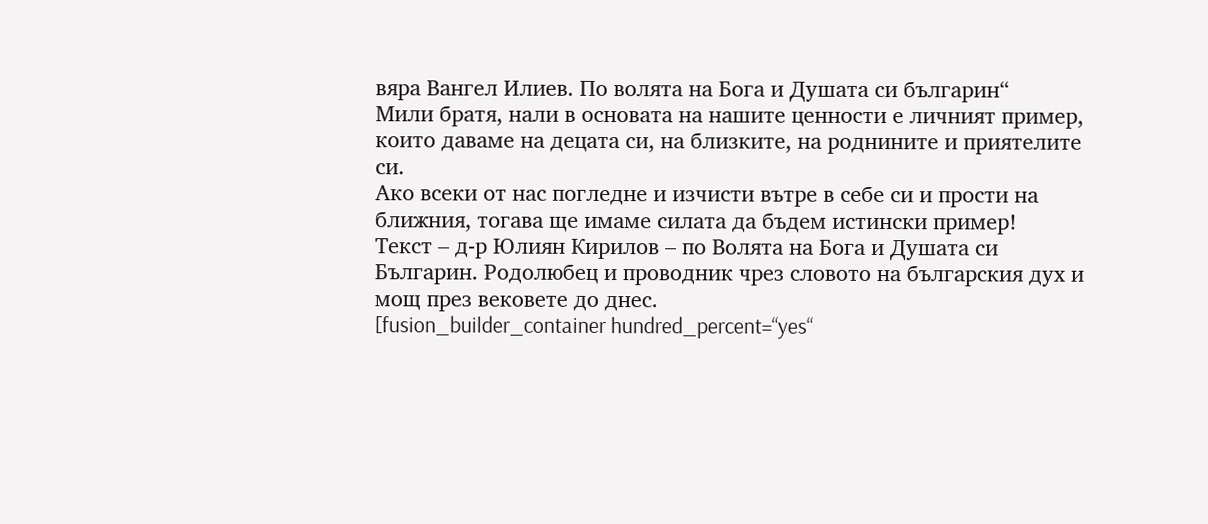вяра Вангел Илиев. По волята на Бога и Душата си българин“
Мили братя, нали в основата на нашите ценности е личният пример,
които даваме на децата си, на близките, на роднините и приятелите си.
Ако всеки от нас погледне и изчисти вътре в себе си и прости на ближния, тогава ще имаме силата да бъдем истински пример!
Текст – д-р Юлиян Кирилов – по Волята на Бога и Душата си Българин. Родолюбец и проводник чрез словото на българския дух и мощ през вековете до днес.
[fusion_builder_container hundred_percent=“yes“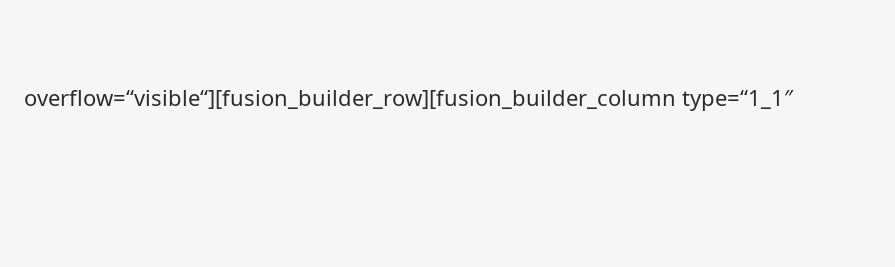overflow=“visible“][fusion_builder_row][fusion_builder_column type=“1_1″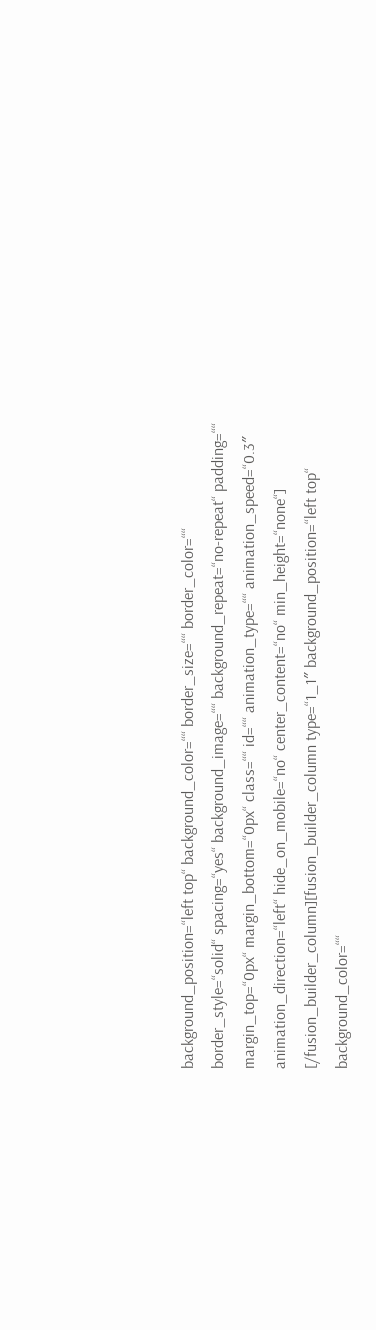background_position=“left top“ background_color=““ border_size=““ border_color=““ border_style=“solid“ spacing=“yes“ background_image=““ background_repeat=“no-repeat“ padding=““ margin_top=“0px“ margin_bottom=“0px“ class=““ id=““ animation_type=““ animation_speed=“0.3″ animation_direction=“left“ hide_on_mobile=“no“ center_content=“no“ min_height=“none“]
[/fusion_builder_column][fusion_builder_column type=“1_1″ background_position=“left top“ background_color=““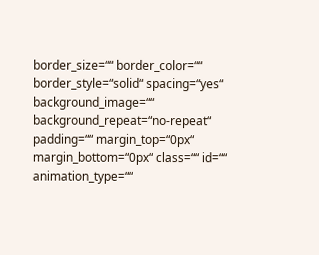border_size=““ border_color=““ border_style=“solid“ spacing=“yes“ background_image=““ background_repeat=“no-repeat“ padding=““ margin_top=“0px“ margin_bottom=“0px“ class=““ id=““ animation_type=““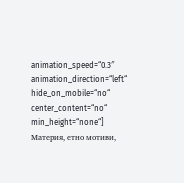animation_speed=“0.3″ animation_direction=“left“ hide_on_mobile=“no“ center_content=“no“ min_height=“none“]
Материя, етно мотиви,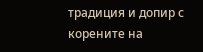традиция и допир с корените на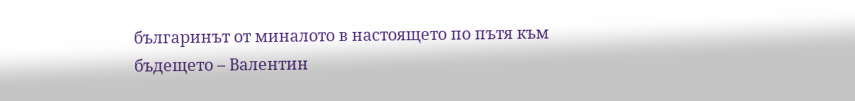българинът от миналото в настоящето по пътя към бъдещето – Валентин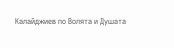Калайджиев по Волята и Душата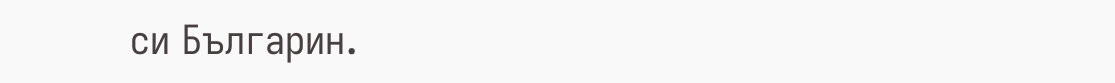си Българин.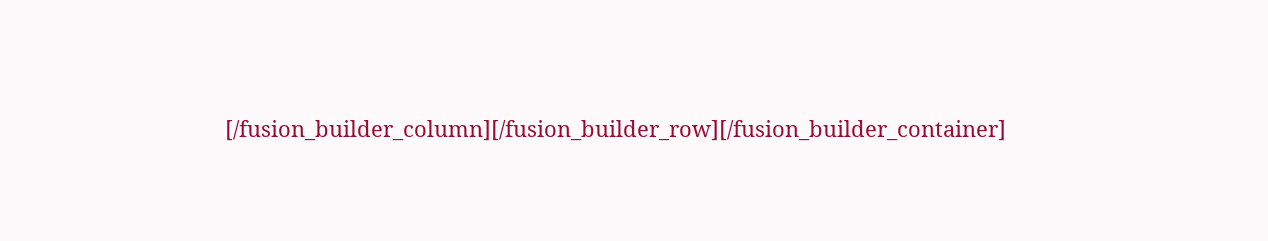[/fusion_builder_column][/fusion_builder_row][/fusion_builder_container]